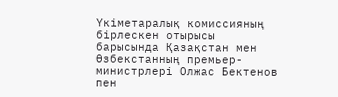Үкіметаралық комиссияның бірлескен отырысы барысында Қазақстан мен Өзбекстанның премьер-министрлері Олжас Бектенов пен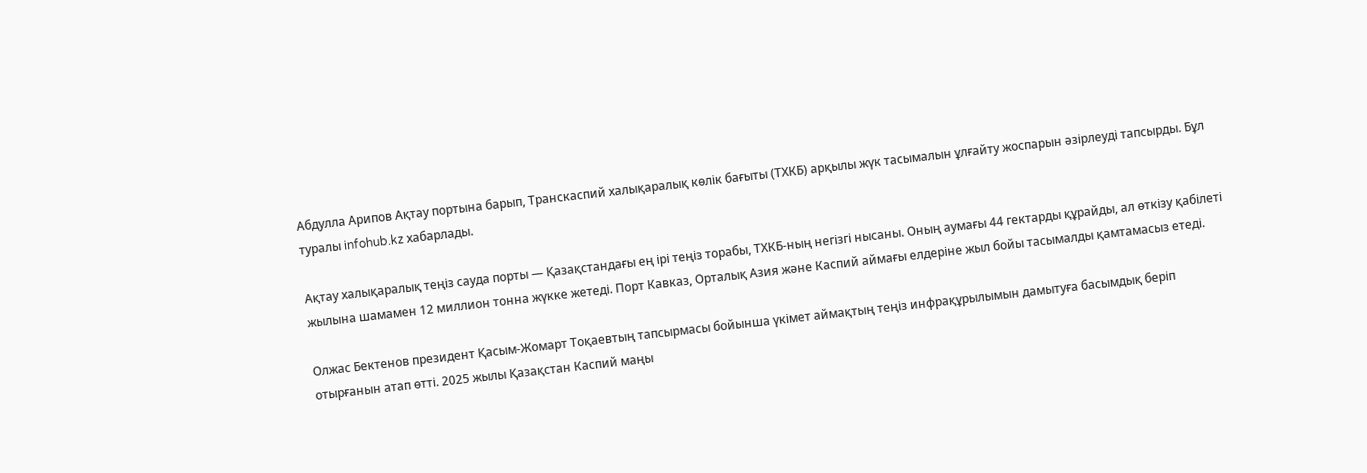Абдулла Арипов Ақтау портына барып, Транскаспий халықаралық көлік бағыты (ТХКБ) арқылы жүк тасымалын ұлғайту жоспарын әзірлеуді тапсырды. Бұл туралы infohub.kz хабарлады.

Ақтау халықаралық теңіз сауда порты — Қазақстандағы ең ірі теңіз торабы, ТХКБ-ның негізгі нысаны. Оның аумағы 44 гектарды құрайды, ал өткізу қабілеті жылына шамамен 12 миллион тонна жүкке жетеді. Порт Кавказ, Орталық Азия және Каспий аймағы елдеріне жыл бойы тасымалды қамтамасыз етеді.

Олжас Бектенов президент Қасым-Жомарт Тоқаевтың тапсырмасы бойынша үкімет аймақтың теңіз инфрақұрылымын дамытуға басымдық беріп отырғанын атап өтті. 2025 жылы Қазақстан Каспий маңы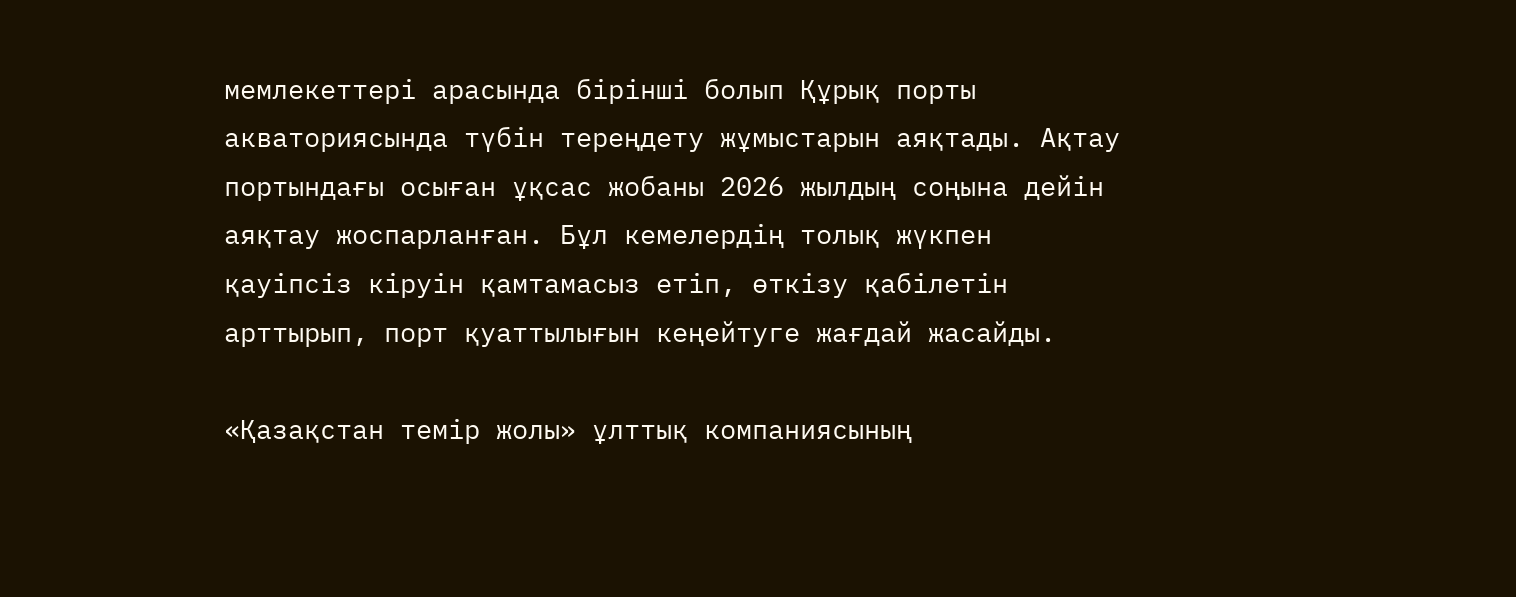мемлекеттері арасында бірінші болып Құрық порты акваториясында түбін тереңдету жұмыстарын аяқтады. Ақтау портындағы осыған ұқсас жобаны 2026 жылдың соңына дейін аяқтау жоспарланған. Бұл кемелердің толық жүкпен қауіпсіз кіруін қамтамасыз етіп, өткізу қабілетін арттырып, порт қуаттылығын кеңейтуге жағдай жасайды.

«Қазақстан темір жолы» ұлттық компаниясының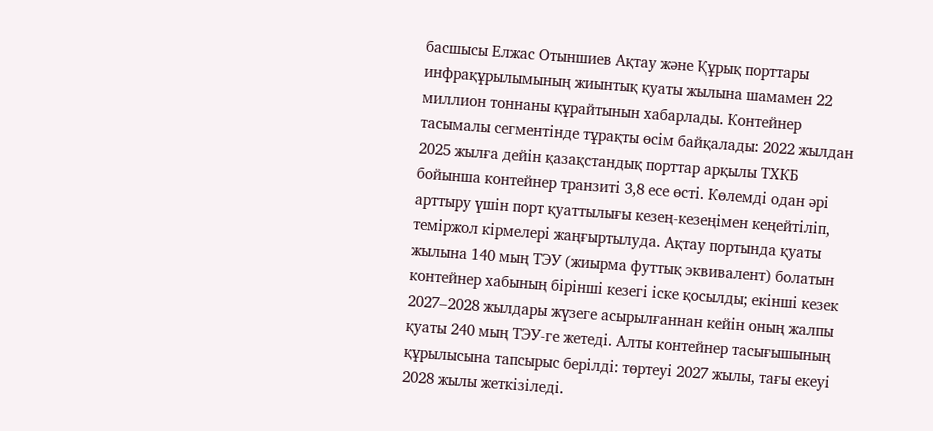басшысы Елжас Отыншиев Ақтау және Құрық порттары инфрақұрылымының жиынтық қуаты жылына шамамен 22 миллион тоннаны құрайтынын хабарлады. Контейнер тасымалы сегментінде тұрақты өсім байқалады: 2022 жылдан 2025 жылға дейін қазақстандық порттар арқылы ТХКБ бойынша контейнер транзиті 3,8 есе өсті. Көлемді одан әрі арттыру үшін порт қуаттылығы кезең-кезеңімен кеңейтіліп, теміржол кірмелері жаңғыртылуда. Ақтау портында қуаты жылына 140 мың ТЭУ (жиырма футтық эквивалент) болатын контейнер хабының бірінші кезегі іске қосылды; екінші кезек 2027–2028 жылдары жүзеге асырылғаннан кейін оның жалпы қуаты 240 мың ТЭУ-ге жетеді. Алты контейнер тасығышының құрылысына тапсырыс берілді: төртеуі 2027 жылы, тағы екеуі 2028 жылы жеткізіледі.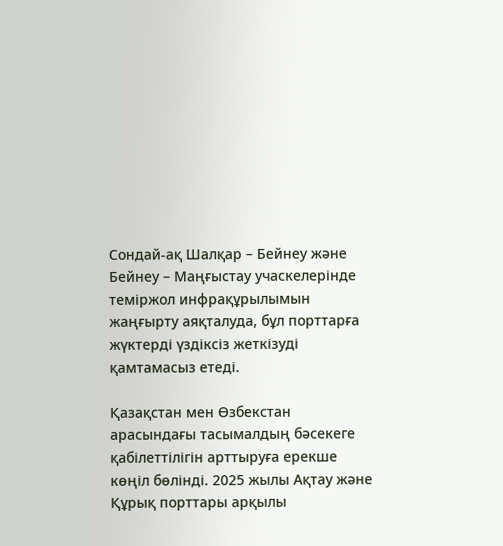Сондай-ақ Шалқар – Бейнеу және Бейнеу – Маңғыстау учаскелерінде теміржол инфрақұрылымын жаңғырту аяқталуда, бұл порттарға жүктерді үздіксіз жеткізуді қамтамасыз етеді.

Қазақстан мен Өзбекстан арасындағы тасымалдың бәсекеге қабілеттілігін арттыруға ерекше көңіл бөлінді. 2025 жылы Ақтау және Құрық порттары арқылы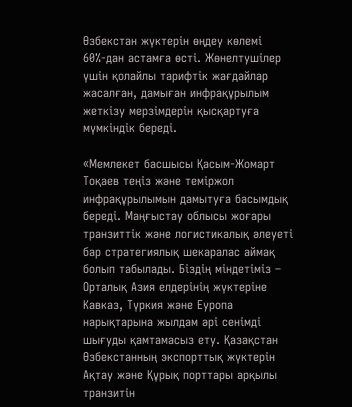Өзбекстан жүктерін өңдеу көлемі 60%-дан астамға өсті. Жөнелтушілер үшін қолайлы тарифтік жағдайлар жасалған, дамыған инфрақұрылым жеткізу мерзімдерін қысқартуға мүмкіндік береді.

«Мемлекет басшысы Қасым-Жомарт Тоқаев теңіз және теміржол инфрақұрылымын дамытуға басымдық береді. Маңғыстау облысы жоғары транзиттік және логистикалық әлеуеті бар стратегиялық шекаралас аймақ болып табылады. Біздің міндетіміз – Орталық Азия елдерінің жүктеріне Кавказ, Түркия және Еуропа нарықтарына жылдам әрі сенімді шығуды қамтамасыз ету. Қазақстан Өзбекстанның экспорттық жүктерін Ақтау және Құрық порттары арқылы транзитін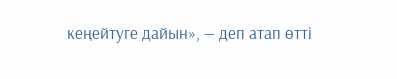кеңейтуге дайын», — деп атап өтті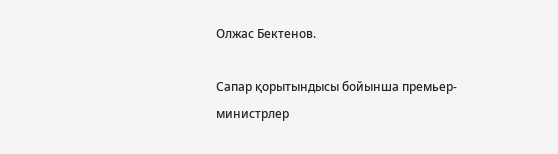Олжас Бектенов.

Сапар қорытындысы бойынша премьер-министрлер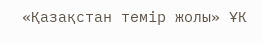«Қазақстан темір жолы» ҰК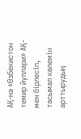АҚ-на «Өзбекистон темир йуллари» АҚ-мен бірлесіп, тасымал көлемін арттырудың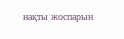нақты жоспарын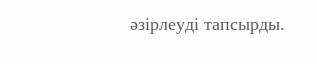әзірлеуді тапсырды.